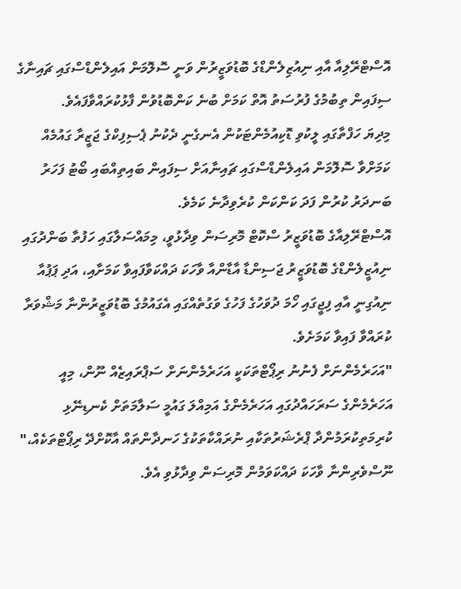އޮސްޓްރޭލިއާ އާއި ނިއުޒިލެންޑްގެ ބޮޑުވަޒީރުން ވަނީ ސޮލޮމަން އައިލެންޑްސްގައި ޗައިނާގެ ސިފައިން ތިބުމުގެ ފުރުސަތު އޮތް ކަމަށް ބުނެ ކަންބޮޑުވުން ފާޅުކުރައްވާފައެވެ.
މިދިޔަ ހަފްތާގައި ލީކުވި ޑޮކިއުމެންޓަކުން އެނގެނީ ދެކުނު ޕެސިފިކްގެ ޖަޒީރާ ގައުމެއް ކަމަށްވާ ސޮލޮމަން އައިލެންޑްސްގައި ޗައިނާއަށް ސިފައިން ބައިތިއްބައި ބޯޓު ފަހަރު ބަނދަރު ކުރުން ފަދަ ކަންކަން ކުރެވިދާނެ ކަމެވެ.
އޮސްޓްރޭލިއާގެ ބޮޑުވަޒީރު ސްކޮޓް މޮރިސަން ވިދާޅުވީ، މިމައްސަލާގައި ހަފުތާ ބަންދުގައި ނިއުޒީލެންޑްގެ ބޮޑުވަޒީރު ޖަސިންޑާ އާޑާންއާ ވާހަކަ ދައްކަވާފައިވާ ކަމަށާއި، އަދި ޕަޕުއާ ނިއުގިނީ އާއި ފިޖީގައި ހޯމަ ދުވަހުގެ ފަހުގެ ވަގުތެއްގައި އެގައުމުގެ ބޮޑުވަޒީރުންނާ މަޝްވަރާ ކުރައްވާ ފައިވާ ކަމަށެވެ.
"އަހަރެމެންނަށް ފެނުނު ރިޕޯޓްތަކަކީ އަހަރެމެންނަށް ސަޕްރައިޒެއް ނޫން، މިއީ އަހަރެމެންގެ ސަރަހައްދުގައި އަހަރެމެންގެ އަމިއްލަ ގައުމީ ސަލާމަތަށް ކެނޑިނޭޅި ކުރިމަތިކުރަމުންދާ ޕްރެޝަރުތަކާއި ނުރައްކާތަކުގެ ހަނދާންތައް އާކޮށްދޭ ރިޕޯޓްތަކެއް،" ނޫސްވެރިންނާ ވާހަކަ ދައްކަވަމުން މޮރިސަން ވިދާޅުވި އެވެ.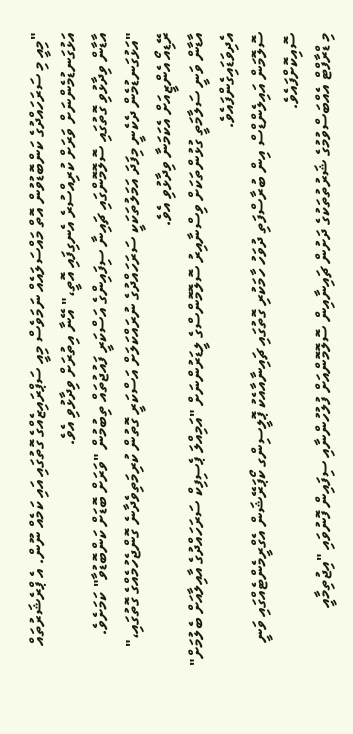"މިއީ މި ސަރަހައްދުގެ ކަންބޮޑުވުން އޮތް މައްސަލައެއް ނަމަވެސް މިއީ ސަޕްރައިޒެއްގެ ގޮތުގައި އައި ކަމެއް ނޫން. އެ ޕްރެޝަރުތައް އަޅުގަނޑުމެންނަށް ވަރަށް ކުރިއްސުރެ އެނގިފައި އޮތީ،" އޭނާ އިތުރަށް ވިދާޅުވި އެވެ.
އާޑާން ވިދާޅުވި ގޮތުގައި ސޮލޮމޮންގައި ޗައިނާ ސިފައިންގެ އަސްކަރީ ފައުޖުތައް ތިބުމުން "ވަރަށް ބޮޑަށް ކަންބޮޑުވާ" ކަމަށެވެ.
"އަޅުގަނޑުމެން ދެކެނީ މިފަދަ އަމަލުތަކަކީ ސަރަހައްދުގެ ނުރައްކަލަށް އަސްކަރީ ގޮތުން ކުރިމަތިވެދާނެ ގޮންޖެހުމެއްގެ ގޮތުގައި،" ރޭޑިއޯ އެންޒީއަށް އެކަމަނާ ވިދާޅުވި އެވެ.
އާޑާން ވަނީ ސަލާމަތީ ގުޅުންތަކަށް ވިސްނާއިރު ސޮލޮމޮންސްގެ ލީޑަރުންނަށް "އަމިއްލަ ޕެސިފިކް ސަރަހައްދުގެ އާއިލާއަށް ބެލުމަށް" އެދިވަޑައިގެންފައެވެ.
ސޮލޮމަން އައިލެންޑްސް އިން ބުރާސްފަތި ދުވަހު ހާމަކުރި ގޮތުގައި ޗައިނާއާއެކު ޕޮލީސިންގ ކޯޕަރޭޝަން އެގްރީމެންޓެއްގައި ވަނީ ސޮއިކޮށްފައެވެ.
މި ޑްރާފްޓް އެއްބަސްވުމުގެ ޝަރުތުތަކުގެ ދަށުން ޗައިނާއިން ސޮލޮމޮންއަށް ފުލުހުންނާއި ސިފައިން ފޮނުވައި "އިޖުތިމާއީ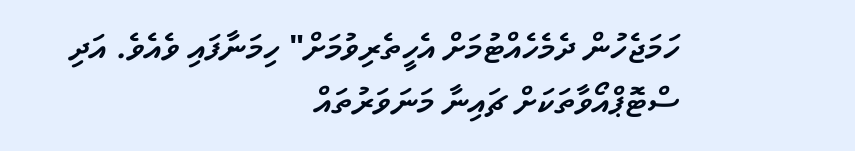ހަމަޖެހުން ދެމެހެއްޓުމަށް އެހީތެރިވުމަށް" ހިމަނާފައި ވެއެވެ. އަދި ސްޓޮޕްއޯވާތަކަށް ޗައިނާ މަނަވަރުތައް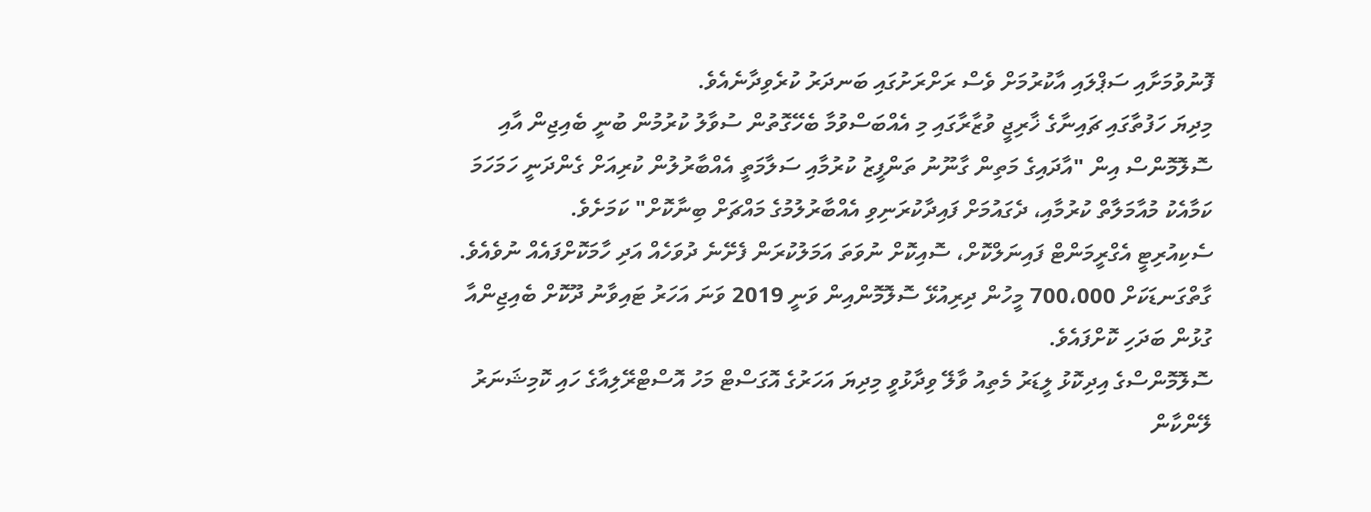ފޮނުވުމަށާއި ސަޕްލައި އާކުރުމަށް ވެސް ރަށްރަށުގައި ބަނދަރު ކުރެވިދާނެއެވެ.
މިދިޔަ ހަފުތާގައި ޗައިނާގެ ޚާރިޖީ ވުޒާރާގައި މި އެއްބަސްވުމާ ބެހޭގޮތުން ސުވާލު ކުރުމުން ބުނީ ބެއިޖިން އާއި ސޮލޮމޮންސް އިން "އާދައިގެ މަތިން ގާނޫނު ތަންފީޒު ކުރުމާއި ސަލާމަތީ އެއްބާރުލުން ކުރިއަށް ގެންދަނީ ހަމަހަމަ ކަމާއެކު މުއާމަލާތް ކުރުމާއި، ދެގައުމަށް ފައިދާކުރަނިވި އެއްބާރުލުމުގެ މައްޗަށް ބިނާކޮށް" ކަމަށެވެ.
ސެކިއުރިޓީ އެގްރީމަންޓް ފައިނަލްކޮށް، ސޮއިކޮށް ނުވަތަ އަމަލުކުރަން ފެށޭނެ ދުވަހެއް އަދި ހާމަކޮށްފައެއް ނުވެއެވެ.
ގާތްގަނޑަކަށް 700،000 މީހުން ދިރިއުޅޭ ސޮލޮމޮންއިން ވަނީ 2019 ވަނަ އަހަރު ޓައިވާނު ދޫކޮށް ބެއިޖިންއާ ގުޅުން ބަދަހި ކޮށްފައެވެ.
ސޮލޮމޮންސްގެ އިދިކޮޅު ލީޑަރު މެތިއު ވާލޭ ވިދާޅުވީ މިދިޔަ އަހަރުގެ އޮގަސްޓް މަހު އޮސްޓްރޭލިއާގެ ހައި ކޮމިޝަނަރު ލޭންކާން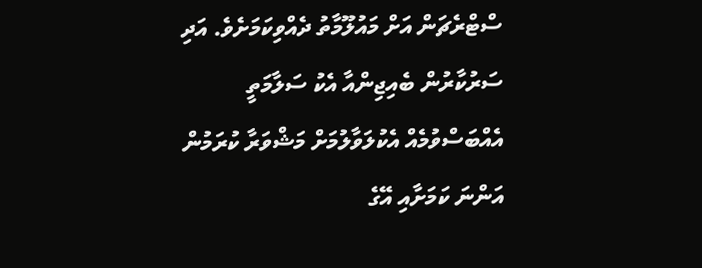ސްޓްރެޗަން އަށް މައުލޫމާތު ދެއްވިކަމަށެވެ. އަދި ސަރުކާރުން ބެއިޖިންއާ އެކު ސަލާމަތީ އެއްބަސްވުމެއް އެކުލަވާލުމަށް މަޝްވަރާ ކުރަމުން އަންނަ ކަމަށާއި އޭގެ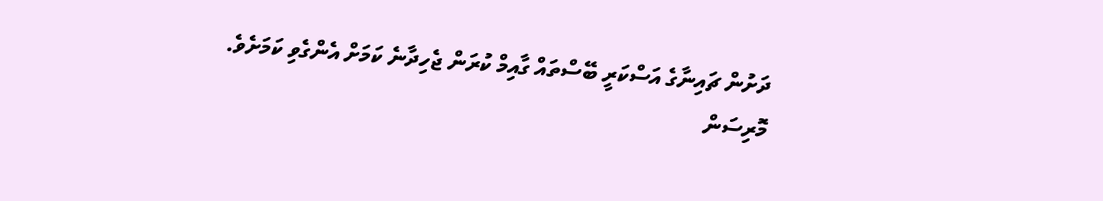ދަށުން ޗައިނާގެ އަސްކަރީ ބޭސްތައް ގާއިމް ކުރަން ޖެހިދާނެ ކަމަށް އެންގެވި ކަމަށެވެ.
މޮރިސަން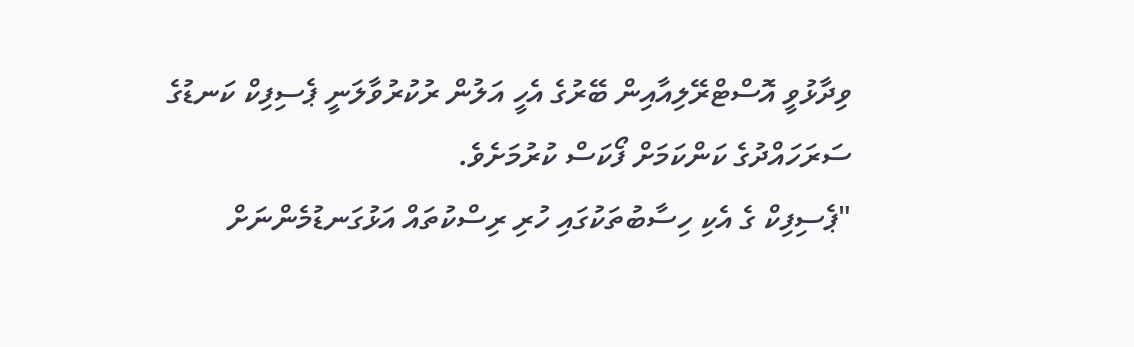ވިދާޅުވީ އޮސްޓްރޭލިއާއިން ބޭރުގެ އެހީ އަލުން ރުކުރުވާލަނީ ޕެސިފިކް ކަނޑުގެ ސަރަހައްދުގެ ކަންކަމަށް ފޯކަސް ކުރުމަށެވެ.
"ޕެސިފިކް ގެ އެކި ހިސާބުތަކުގައި ހުރި ރިސްކުތައް އަޅުގަނޑުމެންނަށް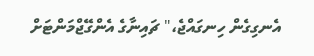އެނގިގެން ހިނގައްޖެ،" ޗައިނާގެ އެންގޭޖްމަންޓަށް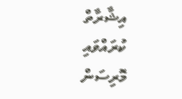އިޝާރާތް ކުރައްވައި މޮރިސަން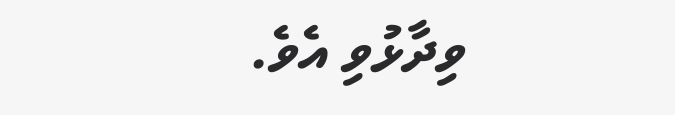ވިދާޅުވި އެވެ.